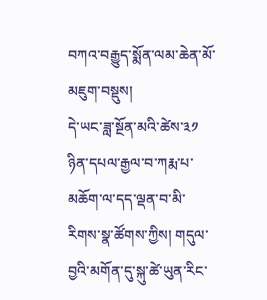བཀའ་བརྒྱུད་སྨོན་ལམ་ཆེན་མོ་མཇུག་བསྡུས།
དེ་ཡང་ཟླ་སྔོན་མའི་ཚེས་༣༡ ཉིན་དཔལ་རྒྱལ་བ་ཀརྨ་པ་མཆོག་ལ་དད་ལྡན་བ་མི་རིགས་སྣ་ཚོགས་ཀྱིས། གདུལ་བྱའི་མགོན་དུ་སྐུ་ཚེ་ཡུན་རིང་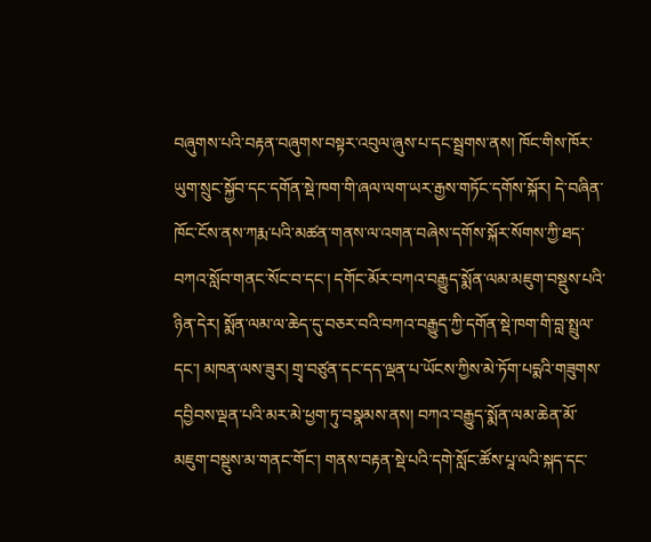བཞུགས་པའི་བརྟན་བཞུགས་བསྟར་འབུལ་ཞུས་པ་དང་སྦྲགས་ནས། ཁོང་གིས་ཁོར་ཡུག་སྲུང་སྐྱོབ་དང་དགོན་སྡེ་ཁག་གི་ཞལ་ལག་ཡར་རྒྱས་གཏོང་དགོས་སྐོར། དེ་བཞིན་ཁོང་ངོས་ནས་ཀརྨ་པའི་མཚན་གནས་ལ་འགན་བཞེས་དགོས་སྐོར་སོགས་ཀྱི་ཐད་བཀའ་སློབ་གནང་སོང་བ་དང་། དགོང་མོར་བཀའ་བརྒྱུད་སྨོན་ལམ་མཇུག་བསྡུས་པའི་ཉིན་དེར། སྨོན་ལམ་ལ་ཆེད་དུ་བཅར་བའི་བཀའ་བརྒྱུད་ཀྱི་དགོན་སྡེ་ཁག་གི་བླ་སྤྲུལ་དང་། མཁན་ལས་ཟུར། གྲྭ་བཙུན་དང་དད་ལྡན་པ་ཡོངས་ཀྱིས་མེ་ཏོག་པདྨའི་གཟུགས་དབྱིབས་ལྡན་པའི་མར་མེ་ཕྱག་ཏུ་བསྣམས་ནས། བཀའ་བརྒྱུད་སྨོན་ལམ་ཆེན་མོ་མཇུག་བསྡུས་མ་གནང་གོང་། གནས་བརྟན་སྡེ་པའི་དགེ་སློང་ཚོས་པཱ་ལའི་སྐད་དང་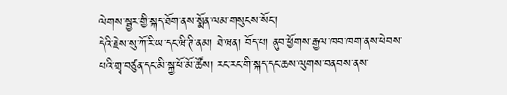ལེགས་སྦྱར་གྱི་སྐད་ཐོག་ནས་སྨོན་ལམ་གསུངས་སོང་།
དེའི་རྗེས་སུ་ཀོ་རི་ཡ་དང་ཝི་ཊི་ནམ། ཐེ་ཝན། བོད་པ། ནུབ་ཕྱོགས་རྒྱལ་ཁབ་ཁག་ནས་ཕེབས་པའི་གྲྭ་བཙུན་དང་མི་སྐྱ་ཕོ་མོ་ཚོས། རང་རང་གི་སྐད་དང་ཆས་ལུགས་བནབས་ནས་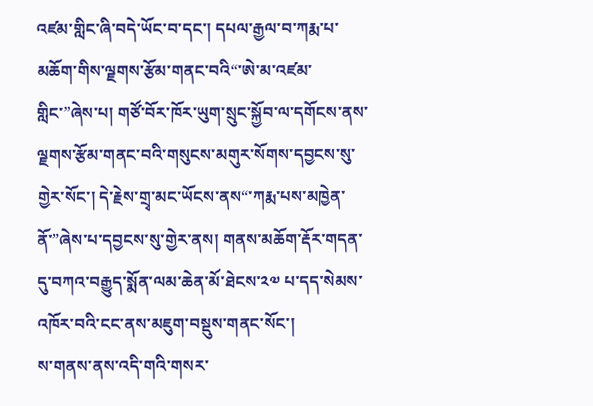འཛམ་གླིང་ཞི་བདེ་ཡོང་བ་དང་། དཔལ་རྒྱལ་བ་ཀརྨ་པ་མཆོག་གིས་ལྗགས་རྩོམ་གནང་བའི“་ཨེ་མ་འཛམ་གླིང་”ཞེས་པ། གཙོ་བོར་ཁོར་ཡུག་སྲུང་སྐྱོབ་ལ་དགོངས་ནས་ལྗགས་རྩོམ་གནང་བའི་གསུངས་མགུར་སོགས་དབྱངས་སུ་གྱེར་སོང་། དེ་རྗེས་གྲྭ་མང་ཡོངས་ནས“་ཀརྨ་པས་མཁྱེན་ནོ་”ཞེས་པ་དབྱངས་སུ་གྱེར་ནས། གནས་མཆོག་རྡོར་གདན་དུ་བཀའ་བརྒྱུད་སྨོན་ལམ་ཆེན་མོ་ཐེངས་༢༧ པ་དད་སེམས་འཁོར་བའི་ངང་ནས་མཇུག་བསྡུས་གནང་སོང་།
ས་གནས་ནས་འདི་གའི་གསར་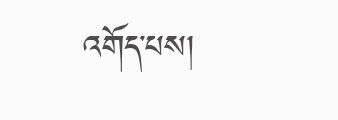འགོད་པས།